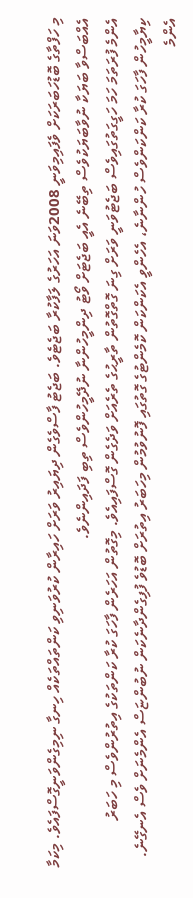މި ހަފްތާގެ ބޮޑުހަބަރަކަށް ވެފައިމިވަނީ 2008ވަނަ އަހަރުގެ ލަފާކުރާ ބަޖެޓެވެ. ބަޖެޓު ފާސްވެގެން ދިޔައިރު ވަރަށް ހައިރާން ކުރުވަނިވި ކަންތައްތަކެއް ހިނގާ ނިމިގެންވަނީގޮސްފައެވެ. މިކަމާ އެއްބަސްވާ ބަޔަކާ ނުވާބަޔަކުވެސް ތިބޭނެ އެއީ ބަޖެޓަށް ވޯޓު ދިންމީހުންނާ ނުދޭމީހުންވެސް ތިބި ފަދައިންނެވެ.
އެންމެ ފުރަތަމަ ހަމަ ހަގީގަތުގައިވެސް ބަޖެޓުވަނީ ވަރަށް ގިނަ ގޮތްގޮތުން ތާރީޙުގެ ތެރެއަށް ވަދެގެން ގޮސްފައިއެވެ. މިގޮތުން އަހަރެން ފާހަގަ ކުރާ ކަންތަކުގެ އިތުރުންވެސް މި ހަބަރު ކިޔާމީހުން ފާހަގަ ކުރާ ކަންކަންވެސް ހުންނާނެ، އެހެންވީ އެކަންކަން ކޮމެންޓުގެ ގޮތުގައި ފޮނުވުމުން މިހަބަރު އިތުރަށް ބޮޑުވެ ފުފިގެންދާނެކަން ނުބުންޏަސް އެންމެނަށް ވެސް އެނގޭނެ.
އެންމެ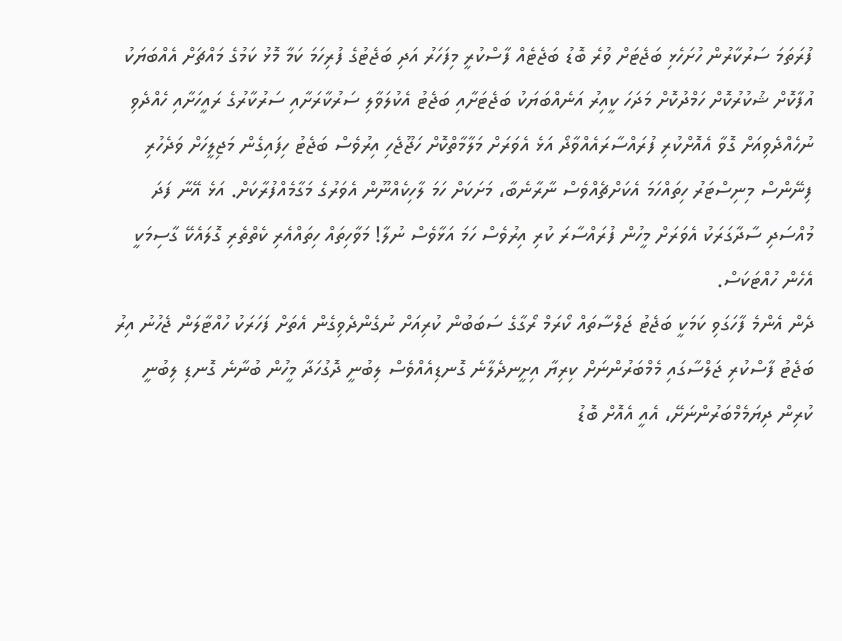ފުރަތަމަ ސަރުކާރުން ހުށަހެޅި ބަޖެޓަށް ވުރެ ބޮޑު ބަޖެޓެއް ފާސްކުރީ މިފަހަރު އަދި ބަޖެޓުގެ ފުރިހަމަ ކަމާ މޮޅު ކަމުގެ މައްޗަށް އެއްބަޔަކު އުފާކޮށް ޝުކުރުކޮށް ހަމްދުކޮށް މަދަހަ ކީއިރު އަނެއްބަޔަކު ބަޖެޓަށާއި ބަޖެޓު އެކުލަވާލި ސަރުކާރަށާއި ސަރުކާރުގެ ރައީހަށާއި ހެއްދެވި ނުހެއްދެވިއަށް ގޮވާ އެއޮށްކުރި ފުރައްސާރައެއްވާދޯ އަޅެ އެވަރަށް މަލާމާތްކޮށް ހަޖޫޖެހި އިރުވެސް ބަޖެޓު ހިފައިގެން މަޖިލީހަށް ވަދެހުރި ފިނޭންސް މިނިސްޓަރު ހިތައްހަމަ އެކަށްޗެއްވެސް ނާރާނެބާ، މަށަކަށް ހަމަ ލާހިކެއްނޫން އެވަރުގެ މަގާމެއްފުރާކަށް. އަޅެ އޭނާ ފަދަ މުއްސަދި ސާދާގަރަކު އެވަރަށް މީހުން ފުރައްސާރަ ކުރި އިރުވެސް ހަމަ އަޅާވެސް ނުލާ! މަވާހިތައް ހިތައްއެރި ކެތްތެރި ގޮލައެކޭ ގާސިމަކީ އެހެން ހުއްޓަކަސް.
ދެން އެންމެ ފާހަގަވި ކަމަކީ ބަޖެޓު ޖަލްސާތައް ކޯރަމް ރޯގާގެ ސަބަބުން ކުރިއަށް ނުގެންދެވިގެން އެތަށް ފަހަރަކު ހުއްޓާލަން ޖެހުނު އިރު ބަޖެޓު ފާސްކުރި ޖަލްސާގައި މެމްބަރުންނަށް ކިރިޔާ އިށީނދެލާނެ ގޮނޑިއެއްވެސް ލިބުނީ ދޮގުހަދާ މީހުން ބުނާނެ ގޮނޑި ލިބުނީ ކުރިން ދިޔަމެމްބަރުންނަށޭ، އެއީ އެއޮށް ބޮޑު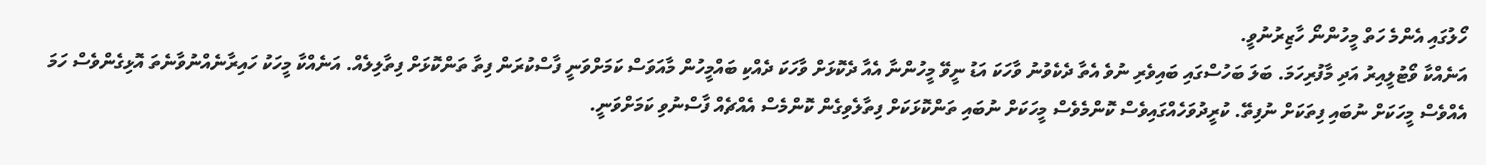ހޯލުގައި އެންމެ ހަތް މީހުންނޯ ހާޒިރުނުވީ.
އަނެއްކާ ވޯޓުލީއިރު އަދި މާފުރިހަމަ. ބަލަ ބަހުސްގައި ބައިވެރި ނުވެ އެތާ ދެކެވުނު ވާހަކަ އަޑު ނީވޭ މީހުންނާ އެއާ ދެކޮޅަށް ވާހަކަ ދެއްކި ބައްމީހުން މާއަވަސް ކަމަށްވަނީ ފާސްކުރަން ފިތާ ތަންކޮޅަށް ފިތާލިލެއް. އަނެއްކާ މީހަކު ހައިރާނެއްނުވާނެތަ އޮޅިގެންވެސް ހަމަ އެއްވެސް މީހަކަށް ނުބައި ފިތަކަށް ނުފިތޭ. ކުރީދުވަހެއްގައިވެސް ކޮންމެވެސް މީހަކަށް ނުބައި ތަންކޮޅަކަށް ފިތާލެވިގެން ކޮންމެސް އެއްޗެއް ފާސްނުވި ކަމަށްވަނީ.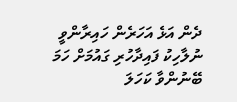ދެން އަޅެ އަހަރެން ހައިރާންވީ ނުލާހިކު ފައިދާހުރި ގައުމަށް ހަމަ ބޭނުންވާ ކަހަލަ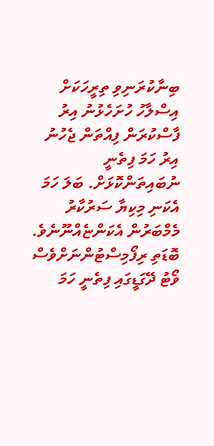ބިނާކުރަނިވި ތިރީހަކަށް އިސްލާހު ހުށަހެޅުނު އިރު ފާސްކުރަން ފިއްތަން ޖެހުނު އިރު ހަމަ ފިތެނީ ނުބައިތަންކޮޅަށް. ބަލަ ހަމަ އެކަނި މިކިޔާ ސަރުކާރު މެމްބަރުން އެކަންޏެއްނޫނެވެ. ބޮޑަތި ރިފޯމިސްޓުންނަށްވެސް ވޯޓު ދޭގަޑީގައި ފިތެނީ ހަމަ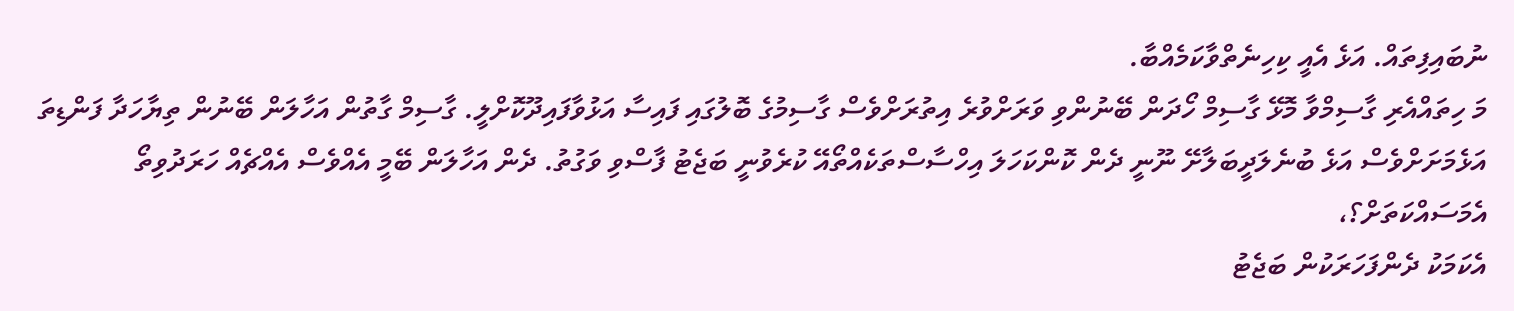ނުބައިފިތައް. އަޅެ އެއީ ކިހިނެތްވާކަމެއްބާ.
މަ ހިތައްއެރި ގާސިމްވާ މޮޅޭ ގާސިމް ހޯދަން ބޭނުންވި ވަރަށްވުރެ އިތުރަށްވެސް ގާސިމުގެ ބޮލުގައި ފައިސާ އަޅުވާފައިދޫކޮށްލީ. ގާސިމް ގާތުން އަހާލަން ބޭނުން ތިޔާހަދާ ފަންޑިތަ އަޅެމަށަށްވެސް އަޅެ ބުނެލަދީބަލާށޭ ނޫނީ ދެން ކޮންކަހަލަ އިހްސާސްތަކެއްތޯއޭ ކުރެވުނީ ބަޖެޓު ފާސްވި ވަގުތު. ދެން އަހާލަން ބޭމީ އެއްވެސް އެއްޗެއް ހަރަދުވިތޯ އެމަސައްކަތަށް؟،
އެކަމަކު ދެންފަހަރަކުން ބަޖެޓު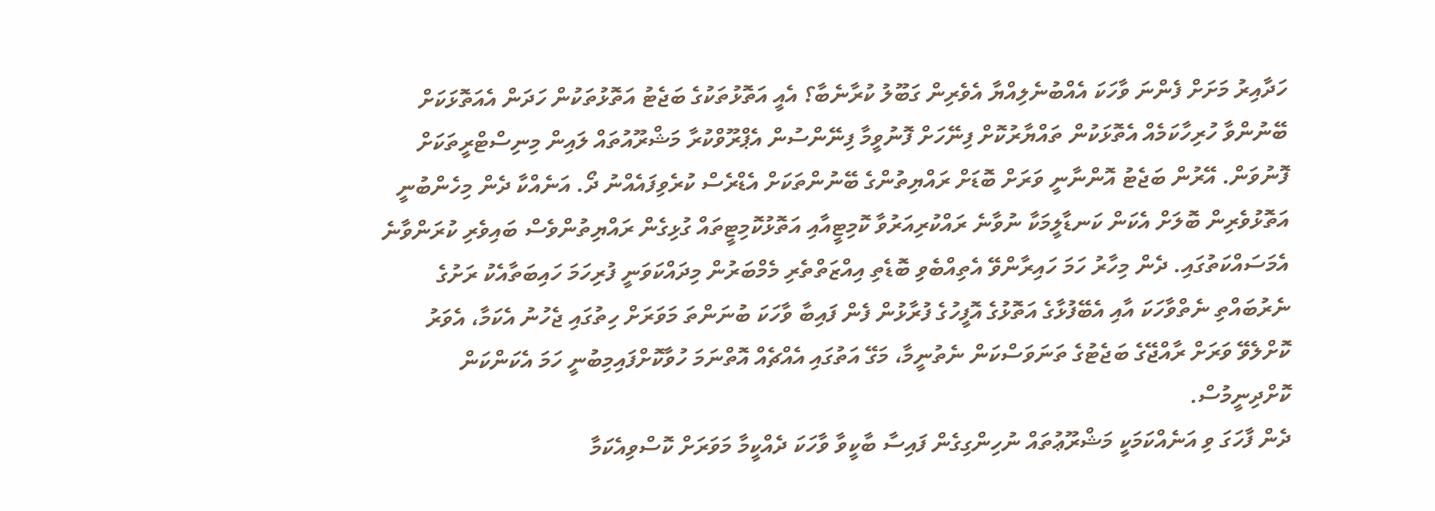ހަދާއިރު މަށަށް ފެންނަ ވާހަކަ އެއްބުނެލިއްޔާ އެވެރިން ގަބޫލު ކުރާނެބާ؟ އެއީ އަތޮޅުތަކުގެ ބަޖެޓު އަތޮޅުތަކުން ހަދަން އެއަތޮޅަކަށް ބޭނުންވާ ހުރިހާކަމެއް އެތޮޅަކުން ތައްޔާރުކޮށް ފިނޭހަށް ފޮނުވީމާ ފިނޭންސުން އެޕްރޫވްކުރާ މަޝްރޫއުތައް ލައިން މިނިސްޓްރީތަކަށް ފޮނުވަން. އޭރުން ބަޖެޓު އޮންނާނީ ވަރަށް ބޮޑަށް ރައްޔިތުންގެ ބޭނުންތަކަށް އެޑްރެސް ކުރެވިފައެއްނު ދޯ. އަނެއްކާ ދެން މިހެންބުނީ އަތޮޅުވެރިން ބޮލަށް އެކަން ކަނޑާލީމަކާ ނުވާނެ ރައްކުރިއަރުވާ ކޮމިޓީއާއި އަތޮޅުކޮމިޓީތައް ގުޅިގެން ރައްޔިތުންވެސް ބައިވެރި ކުރަންވާނެ އެމަސައްކަތުގައި. ދެން މިހާރު ހަމަ ހައިރާންވޭ އެތިއްބެވި ބޮޑެތި އިއްޒަތްތެރި މެމްބަރުން މިދައްކަވަނީ ފުރިހަމަ ހައިބަތާއެކު ރަށުގެ ނެރުބައްތި ނެތްވާހަކަ އާއި އެބޭފުޅާގެ އަތޮޅުގެ އޮފީހުގެ ފުރާޅުން ފެން ފައިބާ ވާހަކަ ބުނަންތަ މަވަރަށް ހިތުގައި ޖެހުނު އެކަމާ، އެވަރު ކޮށްލެވޭ ވަރަށް ރާއްޖޭގެ ބަޖެޓުގެ ތަނަވަސްކަން ނެތުނީމާ، މަގޭ އަތުގައި އެއްޗެއް އޮތްނަމަ ހުވާކޮށްފައިމިބުނީ ހަމަ އެކަންކަން ކޮށްދިނީމުސް.
ދެން ފާހަގަ ވި އަނެއްކަމަކީ މަޝްރޫޢުތައް ނުހިންގިގެން ފައިސާ ބާކީވާ ވާހަކަ ދެއްކީމާ މަވަރަށް ކޮސްވިއެކަމާ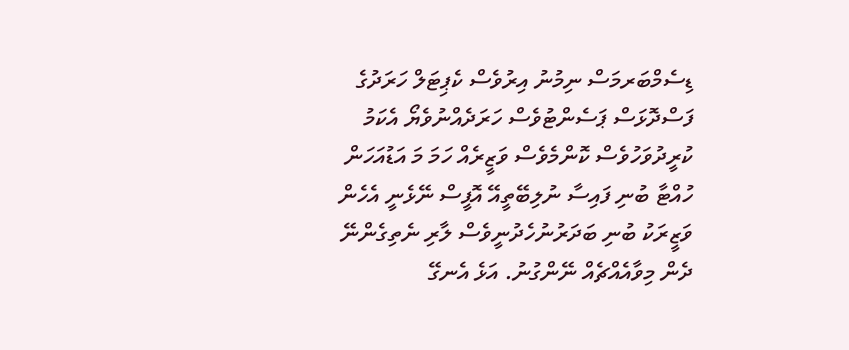ޑިސެމްބަރމަސް ނިމުނު އިރުވެސް ކެޕިޓަލް ހަރަދުގެ ފަސްދޮޅަސް ޕަސެންޓުވެސް ހަރަދެއްނުވެޔޯ އެކަމު ކުރީދުވަހުވެސް ކޮންމެވެސް ވަޒީރެއް ހަމަ މަ އަޑުއަހަން ހުއްޓާ ބުނި ފައިސާ ނުލިބޭތީއޭ އޮފީސް ނޭޅެނީ އެހެން ވަޒީރަކު ބުނި ބަދަރުނުހެދުނީވެސް ލާރި ނެތިގެންނޭ ދެން މިވާއެއްޗެއް ނޭންގުނު. އަޅެ އެނގޭ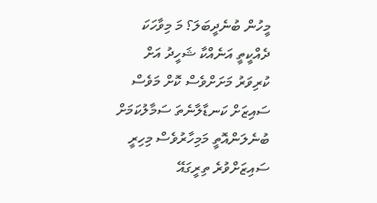މީހުން ބުނެދީބަލަ؟ މަ މިވާހަކަ ދެއްކީތީ އަނެއްކާ ޝަހީދު އަށް ކުރިވަރު މަށަށްވެސް ކޮށް މަވެސް ސައިޒަށް ކަނޑާލާނެތަ ސަމާލުކަމަށް ބުނެލަންއޮތީ މަމިހާރުވެސް މިހިރީ ސައިޒަށްވުރެ ތިރީގައޭ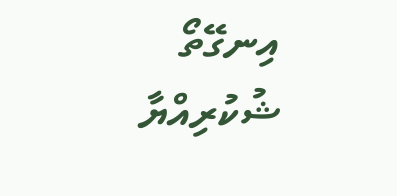އިނގޭތޯ ޝުކުރިއްޔާ